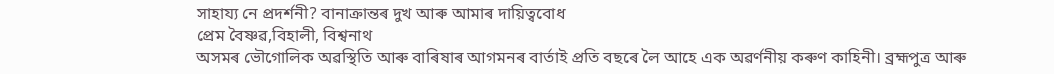সাহায্য নে প্ৰদৰ্শনী? বানাক্ৰান্তৰ দুখ আৰু আমাৰ দায়িত্ববোধ
প্ৰেম বৈষ্ণৱ,বিহালী, বিশ্বনাথ
অসমৰ ভৌগোলিক অৱস্থিতি আৰু বাৰিষাৰ আগমনৰ বাৰ্তাই প্ৰতি বছৰে লৈ আহে এক অৱৰ্ণনীয় কৰুণ কাহিনী। ব্ৰহ্মপুত্ৰ আৰু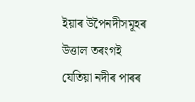ইয়াৰ উপৈনদীসমূহৰ উত্তাল তৰংগই যেতিয়া নদীৰ পাৰৰ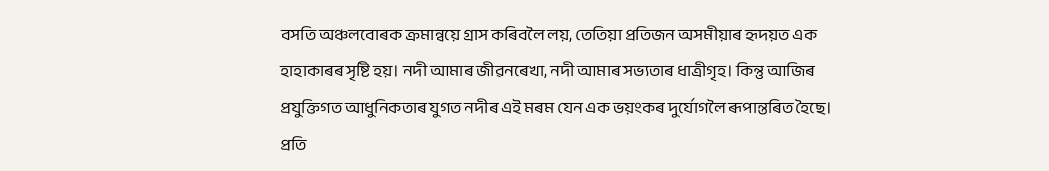বসতি অঞ্চলবোৰক ক্ৰমান্বয়ে গ্ৰাস কৰিবলৈ লয়, তেতিয়া প্ৰতিজন অসমীয়াৰ হৃদয়ত এক হাহাকাৰৰ সৃষ্টি হয়। নদী আমাৰ জীৱনৰেখা, নদী আমাৰ সভ্যতাৰ ধাত্রীগৃহ। কিন্তু আজিৰ প্ৰযুক্তিগত আধুনিকতাৰ যুগত নদীৰ এই মৰম যেন এক ভয়ংকৰ দুৰ্যোগলৈ ৰূপান্তৰিত হৈছে। প্ৰতি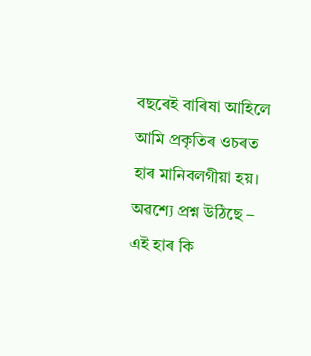বছৰেই বাৰিষা আহিলে আমি প্ৰকৃতিৰ ওচৰত হাৰ মানিবলগীয়া হয়। অৱশ্যে প্ৰশ্ন উঠিছে – এই হাৰ কি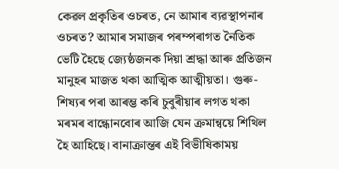কেৱল প্ৰকৃতিৰ ওচৰত, নে আমাৰ ব্যৱস্থাপনাৰ ওচৰত? আমাৰ সমাজৰ পৰম্পৰাগত নৈতিক ভেটি হৈছে জ্যেষ্ঠজনক দিয়া শ্ৰদ্ধা আৰু প্ৰতিজন মানুহৰ মাজত থকা আত্মিক আত্মীয়তা। গুৰু-শিষ্যৰ পৰা আৰম্ভ কৰি চুবুৰীয়াৰ লগত থকা মৰমৰ বান্ধোনবোৰ আজি যেন ক্ৰমান্বয়ে শিথিল হৈ আহিছে। বানাক্ৰান্তৰ এই বিভীষিকাময়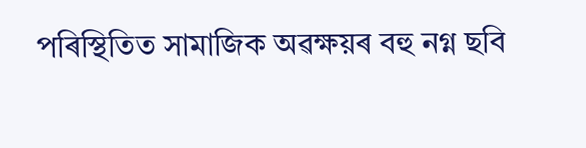পৰিস্থিতিত সামাজিক অৱক্ষয়ৰ বহু নগ্ন ছবি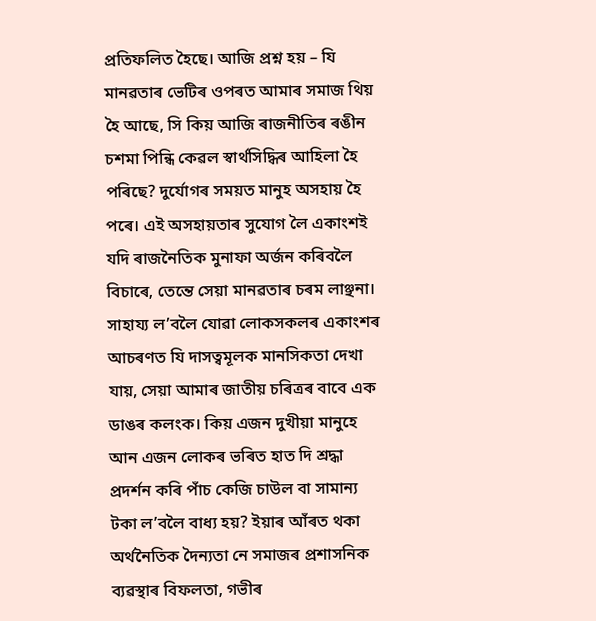প্ৰতিফলিত হৈছে। আজি প্ৰশ্ন হয় – যি মানৱতাৰ ভেটিৰ ওপৰত আমাৰ সমাজ থিয় হৈ আছে, সি কিয় আজি ৰাজনীতিৰ ৰঙীন চশমা পিন্ধি কেৱল স্বাৰ্থসিদ্ধিৰ আহিলা হৈ পৰিছে? দুৰ্যোগৰ সময়ত মানুহ অসহায় হৈ পৰে। এই অসহায়তাৰ সুযোগ লৈ একাংশই যদি ৰাজনৈতিক মুনাফা অৰ্জন কৰিবলৈ বিচাৰে, তেন্তে সেয়া মানৱতাৰ চৰম লাঞ্ছনা।
সাহায্য ল’বলৈ যোৱা লোকসকলৰ একাংশৰ আচৰণত যি দাসত্বমূলক মানসিকতা দেখা যায়, সেয়া আমাৰ জাতীয় চৰিত্ৰৰ বাবে এক ডাঙৰ কলংক। কিয় এজন দুখীয়া মানুহে আন এজন লোকৰ ভৰিত হাত দি শ্ৰদ্ধা প্ৰদৰ্শন কৰি পাঁচ কেজি চাউল বা সামান্য টকা ল’বলৈ বাধ্য হয়? ইয়াৰ আঁৰত থকা অৰ্থনৈতিক দৈন্যতা নে সমাজৰ প্ৰশাসনিক ব্যৱস্থাৰ বিফলতা, গভীৰ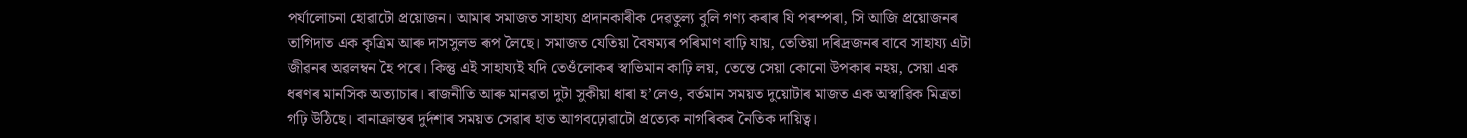পৰ্যালোচনা হোৱাটো প্ৰয়োজন। আমাৰ সমাজত সাহায্য প্ৰদানকাৰীক দেৱতুল্য বুলি গণ্য কৰাৰ যি পৰম্পৰা, সি আজি প্ৰয়োজনৰ তাগিদাত এক কৃত্ৰিম আৰু দাসসুলভ ৰূপ লৈছে। সমাজত যেতিয়া বৈষম্যৰ পৰিমাণ বাঢ়ি যায়, তেতিয়া দৰিদ্ৰজনৰ বাবে সাহায্য এটা জীৱনৰ অৱলম্বন হৈ পৰে। কিন্তু এই সাহায্যই যদি তেওঁলোকৰ স্বাভিমান কাঢ়ি লয়, তেন্তে সেয়া কোনো উপকাৰ নহয়, সেয়া এক ধৰণৰ মানসিক অত্যাচাৰ। ৰাজনীতি আৰু মানৱতা দুটা সুকীয়া ধাৰা হ’লেও, বৰ্তমান সময়ত দুয়োটাৰ মাজত এক অস্বাৱিক মিত্ৰতা গঢ়ি উঠিছে। বানাক্ৰান্তৰ দুৰ্দশাৰ সময়ত সেৱাৰ হাত আগবঢ়োৱাটো প্ৰত্যেক নাগৰিকৰ নৈতিক দায়িত্ব।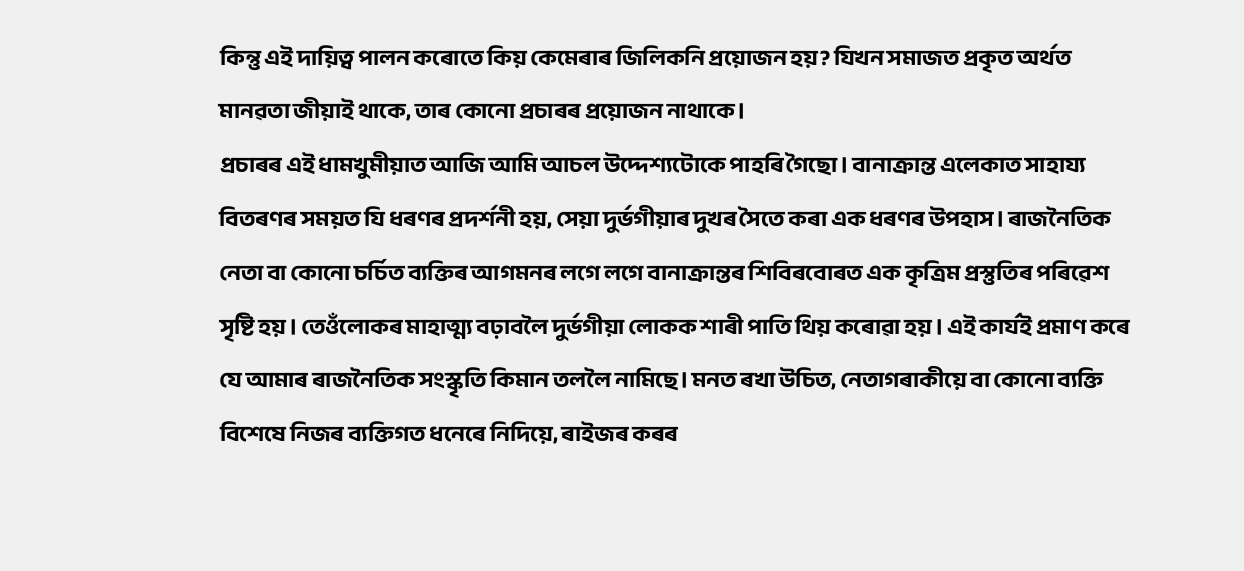কিন্তু এই দায়িত্ব পালন কৰোতে কিয় কেমেৰাৰ জিলিকনি প্ৰয়োজন হয়? যিখন সমাজত প্ৰকৃত অৰ্থত মানৱতা জীয়াই থাকে, তাৰ কোনো প্ৰচাৰৰ প্ৰয়োজন নাথাকে।
প্ৰচাৰৰ এই ধামখুমীয়াত আজি আমি আচল উদ্দেশ্যটোকে পাহৰি গৈছো। বানাক্ৰান্ত এলেকাত সাহায্য বিতৰণৰ সময়ত যি ধৰণৰ প্ৰদৰ্শনী হয়, সেয়া দুৰ্ভগীয়াৰ দুখৰ সৈতে কৰা এক ধৰণৰ উপহাস। ৰাজনৈতিক নেতা বা কোনো চৰ্চিত ব্যক্তিৰ আগমনৰ লগে লগে বানাক্ৰান্তৰ শিবিৰবোৰত এক কৃত্ৰিম প্ৰস্তুতিৰ পৰিৱেশ সৃষ্টি হয়। তেওঁলোকৰ মাহাত্ম্য বঢ়াবলৈ দুৰ্ভগীয়া লোকক শাৰী পাতি থিয় কৰোৱা হয়। এই কাৰ্যই প্ৰমাণ কৰে যে আমাৰ ৰাজনৈতিক সংস্কৃতি কিমান তললৈ নামিছে। মনত ৰখা উচিত, নেতাগৰাকীয়ে বা কোনো ব্যক্তি বিশেষে নিজৰ ব্যক্তিগত ধনেৰে নিদিয়ে, ৰাইজৰ কৰৰ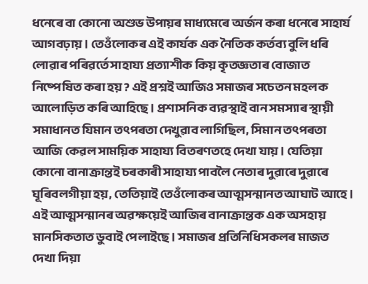ধনেৰে বা কোনো অশুভ উপায়ৰ মাধ্যমেৰে অৰ্জন কৰা ধনেৰে সাহাৰ্য আগবঢ়ায়। তেওঁলোকৰ এই কাৰ্যক এক নৈতিক কৰ্তব্য বুলি ধৰি লোৱাৰ পৰিৱৰ্তে সাহায্য প্ৰত্যাশীক কিয় কৃতজ্ঞতাৰ বোজাত নিষ্পেষিত কৰা হয়? এই প্ৰশ্নই আজিও সমাজৰ সচেতন মহলক আলোড়িত কৰি আহিছে। প্ৰশাসনিক ব্যৱস্থাই বান সমস্যাৰ স্থায়ী সমাধানত যিমান তৎপৰতা দেখুৱাব লাগিছিল, সিমান তৎপৰতা আজি কেৱল সাময়িক সাহায্য বিতৰণতহে দেখা যায়। যেতিয়া কোনো বানাক্ৰান্তই চৰকাৰী সাহায্য পাবলৈ নেতাৰ দুৱাৰে দুৱাৰে ঘূৰিবলগীয়া হয়, তেতিয়াই তেওঁলোকৰ আত্মসন্মানত আঘাট আহে।
এই আত্মসন্মানৰ অৱক্ষয়েই আজিৰ বানাক্ৰান্তক এক অসহায় মানসিকতাত ডুবাই পেলাইছে। সমাজৰ প্ৰতিনিধিসকলৰ মাজত দেখা দিয়া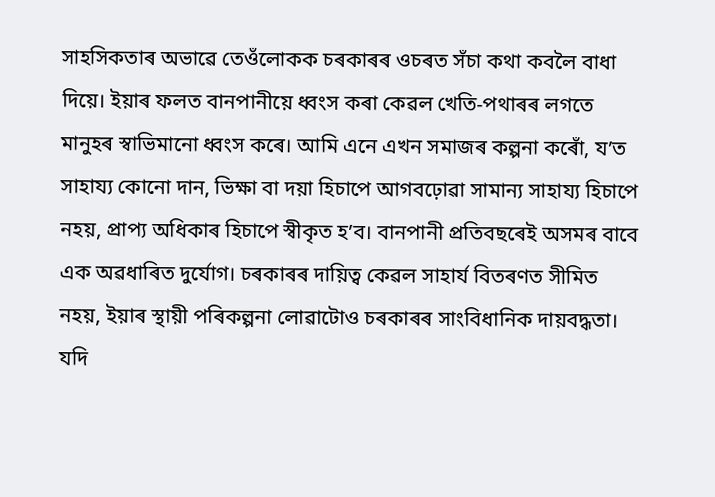সাহসিকতাৰ অভাৱে তেওঁলোকক চৰকাৰৰ ওচৰত সঁচা কথা কবলৈ বাধা দিয়ে। ইয়াৰ ফলত বানপানীয়ে ধ্বংস কৰা কেৱল খেতি-পথাৰৰ লগতে মানুহৰ স্বাভিমানো ধ্বংস কৰে। আমি এনে এখন সমাজৰ কল্পনা কৰোঁ, য’ত সাহায্য কোনো দান, ভিক্ষা বা দয়া হিচাপে আগবঢ়োৱা সামান্য সাহায্য হিচাপে নহয়, প্ৰাপ্য অধিকাৰ হিচাপে স্বীকৃত হ’ব। বানপানী প্ৰতিবছৰেই অসমৰ বাবে এক অৱধাৰিত দুৰ্যোগ। চৰকাৰৰ দায়িত্ব কেৱল সাহাৰ্য বিতৰণত সীমিত নহয়, ইয়াৰ স্থায়ী পৰিকল্পনা লোৱাটোও চৰকাৰৰ সাংবিধানিক দায়বদ্ধতা। যদি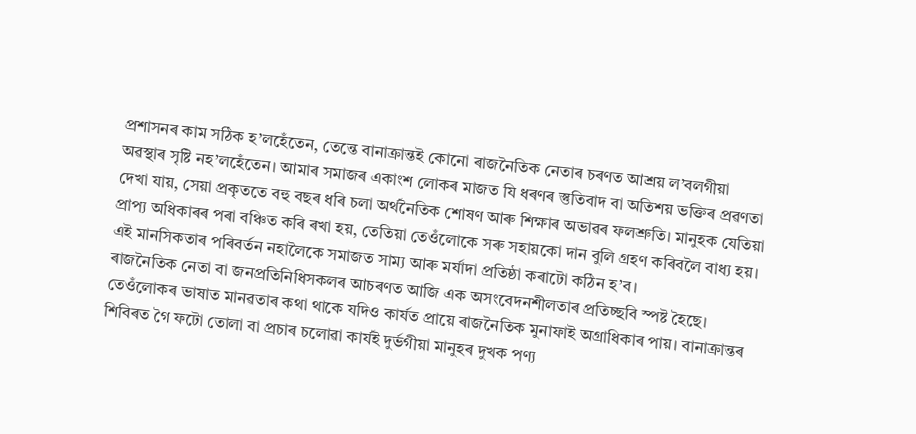প্ৰশাসনৰ কাম সঠিক হ’লহেঁতেন, তেন্তে বানাক্ৰান্তই কোনো ৰাজনৈতিক নেতাৰ চৰণত আশ্ৰয় ল’বলগীয়া অৱস্থাৰ সৃষ্টি নহ’লহেঁতেন। আমাৰ সমাজৰ একাংশ লোকৰ মাজত যি ধৰণৰ স্তুতিবাদ বা অতিশয় ভক্তিৰ প্ৰৱণতা দেখা যায়, সেয়া প্ৰকৃততে বহু বছৰ ধৰি চলা অৰ্থনৈতিক শোষণ আৰু শিক্ষাৰ অভাৱৰ ফলশ্ৰুতি। মানুহক যেতিয়া প্ৰাপ্য অধিকাৰৰ পৰা বঞ্চিত কৰি ৰখা হয়, তেতিয়া তেওঁলোকে সৰু সহায়কো দান বুলি গ্ৰহণ কৰিবলৈ বাধ্য হয়। এই মানসিকতাৰ পৰিবৰ্তন নহালৈকে সমাজত সাম্য আৰু মৰ্যাদা প্ৰতিষ্ঠা কৰাটো কঠিন হ’ব।
ৰাজনৈতিক নেতা বা জনপ্ৰতিনিধিসকলৰ আচৰণত আজি এক অসংবেদনশীলতাৰ প্ৰতিচ্ছবি স্পষ্ট হৈছে। তেওঁলোকৰ ভাষাত মানৱতাৰ কথা থাকে যদিও কাৰ্যত প্ৰায়ে ৰাজনৈতিক মুনাফাই অগ্ৰাধিকাৰ পায়। বানাক্ৰান্তৰ শিবিৰত গৈ ফটো তোলা বা প্ৰচাৰ চলোৱা কাৰ্যই দুৰ্ভগীয়া মানুহৰ দুখক পণ্য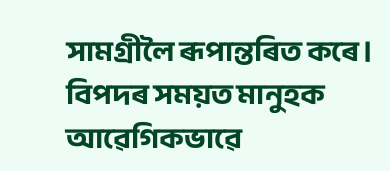সামগ্ৰীলৈ ৰূপান্তৰিত কৰে। বিপদৰ সময়ত মানুহক আৱেগিকভাৱে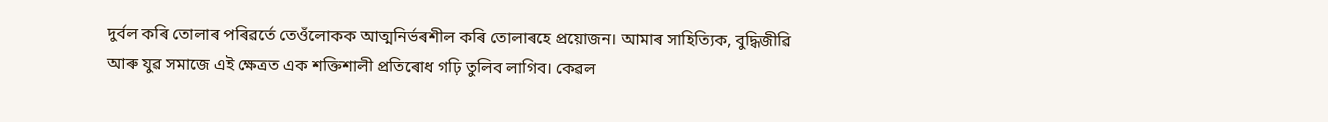দুৰ্বল কৰি তোলাৰ পৰিৱৰ্তে তেওঁলোকক আত্মনিৰ্ভৰশীল কৰি তোলাৰহে প্ৰয়োজন। আমাৰ সাহিত্যিক, বুদ্ধিজীৱি আৰু যুৱ সমাজে এই ক্ষেত্ৰত এক শক্তিশালী প্ৰতিৰোধ গঢ়ি তুলিব লাগিব। কেৱল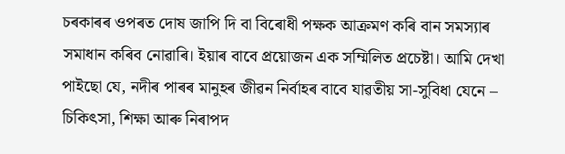চৰকাৰৰ ওপৰত দোষ জাপি দি বা বিৰোধী পক্ষক আক্ৰমণ কৰি বান সমস্যাৰ সমাধান কৰিব নোৱাৰি। ইয়াৰ বাবে প্ৰয়োজন এক সম্মিলিত প্ৰচেষ্টা। আমি দেখা পাইছো যে, নদীৰ পাৰৰ মানুহৰ জীৱন নিৰ্বাহৰ বাবে যাৱতীয় সা-সুবিধা যেনে – চিকিৎসা, শিক্ষা আৰু নিৰাপদ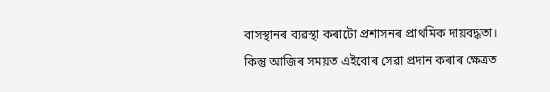বাসস্থানৰ ব্যৱস্থা কৰাটো প্ৰশাসনৰ প্ৰাথমিক দায়বদ্ধতা। কিন্তু আজিৰ সময়ত এইবোৰ সেৱা প্ৰদান কৰাৰ ক্ষেত্ৰত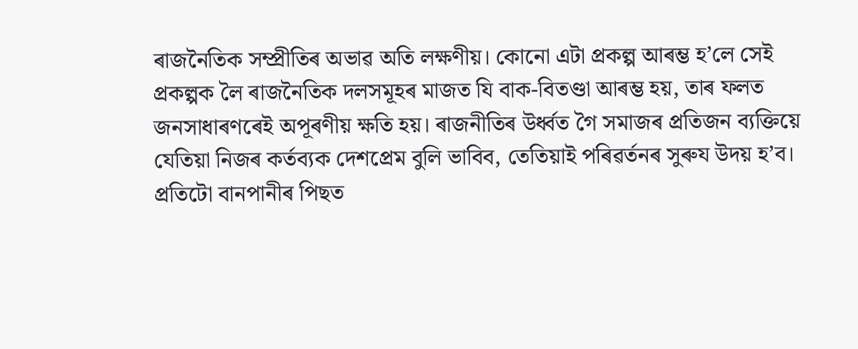ৰাজনৈতিক সম্প্ৰীতিৰ অভাৱ অতি লক্ষণীয়। কোনো এটা প্ৰকল্প আৰম্ভ হ’লে সেই প্ৰকল্পক লৈ ৰাজনৈতিক দলসমূহৰ মাজত যি বাক-বিতণ্ডা আৰম্ভ হয়, তাৰ ফলত জনসাধাৰণৰেই অপূৰণীয় ক্ষতি হয়। ৰাজনীতিৰ উৰ্ধ্বত গৈ সমাজৰ প্ৰতিজন ব্যক্তিয়ে যেতিয়া নিজৰ কৰ্তব্যক দেশপ্ৰেম বুলি ভাবিব, তেতিয়াই পৰিৱৰ্তনৰ সুৰুয উদয় হ’ব।
প্ৰতিটো বানপানীৰ পিছত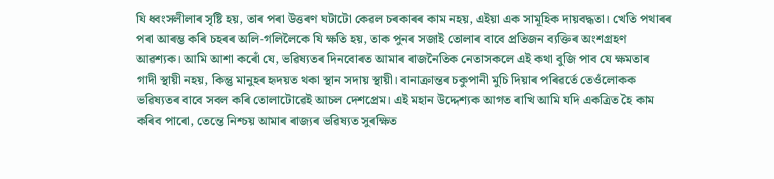যি ধ্বংসলীলাৰ সৃষ্টি হয়, তাৰ পৰা উত্তৰণ ঘটাটো কেৱল চৰকাৰৰ কাম নহয়, এইয়া এক সামূহিক দায়বদ্ধতা। খেতি পথাৰৰ পৰা আৰম্ভ কৰি চহৰৰ অলি-গলিলৈকে যি ক্ষতি হয়, তাক পুনৰ সজাই তোলাৰ বাবে প্ৰতিজন ব্যক্তিৰ অংশগ্ৰহণ আৱশ্যক। আমি আশা কৰোঁ যে, ভৱিষ্যতৰ দিনবোৰত আমাৰ ৰাজনৈতিক নেতাসকলে এই কথা বুজি পাব যে ক্ষমতাৰ গাদী স্থায়ী নহয়, কিন্তু মানুহৰ হৃদয়ত থকা স্থান সদায় স্থায়ী। বানাক্ৰান্তৰ চকুপানী মুচি দিয়াৰ পৰিৱৰ্তে তেওঁলোকক ভৱিষ্যতৰ বাবে সবল কৰি তোলাটোৱেই আচল দেশপ্ৰেম। এই মহান উদ্দেশ্যক আগত ৰাখি আমি যদি একত্ৰিত হৈ কাম কৰিব পাৰো, তেন্তে নিশ্চয় আমাৰ ৰাজ্যৰ ভৱিষ্যত সুৰক্ষিত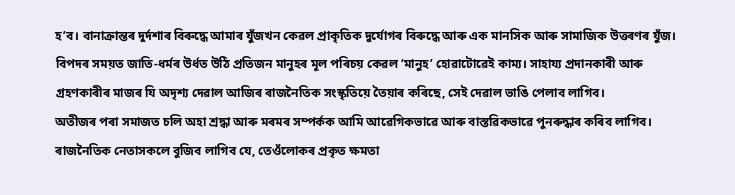হ’ব। বানাক্ৰান্তৰ দুৰ্দশাৰ বিৰুদ্ধে আমাৰ যুঁজখন কেৱল প্ৰাকৃতিক দুৰ্যোগৰ বিৰুদ্ধে আৰু এক মানসিক আৰু সামাজিক উত্তৰণৰ যুঁজ। বিপদৰ সময়ত জাতি-ধৰ্মৰ উৰ্ধত উঠি প্ৰতিজন মানুহৰ মূল পৰিচয় কেৱল ‘মানুহ’ হোৱাটোৱেই কাম্য। সাহায্য প্ৰদানকাৰী আৰু গ্ৰহণকাৰীৰ মাজৰ যি অদৃশ্য দেৱাল আজিৰ ৰাজনৈতিক সংস্কৃতিয়ে তৈয়াৰ কৰিছে, সেই দেৱাল ভাঙি পেলাব লাগিব।
অতীজৰ পৰা সমাজত চলি অহা শ্ৰদ্ধা আৰু মৰমৰ সম্পৰ্কক আমি আৱেগিকভাৱে আৰু বাস্তৱিকভাৱে পুনৰুদ্ধাৰ কৰিব লাগিব। ৰাজনৈতিক নেতাসকলে বুজিব লাগিব যে, তেওঁলোকৰ প্ৰকৃত ক্ষমতা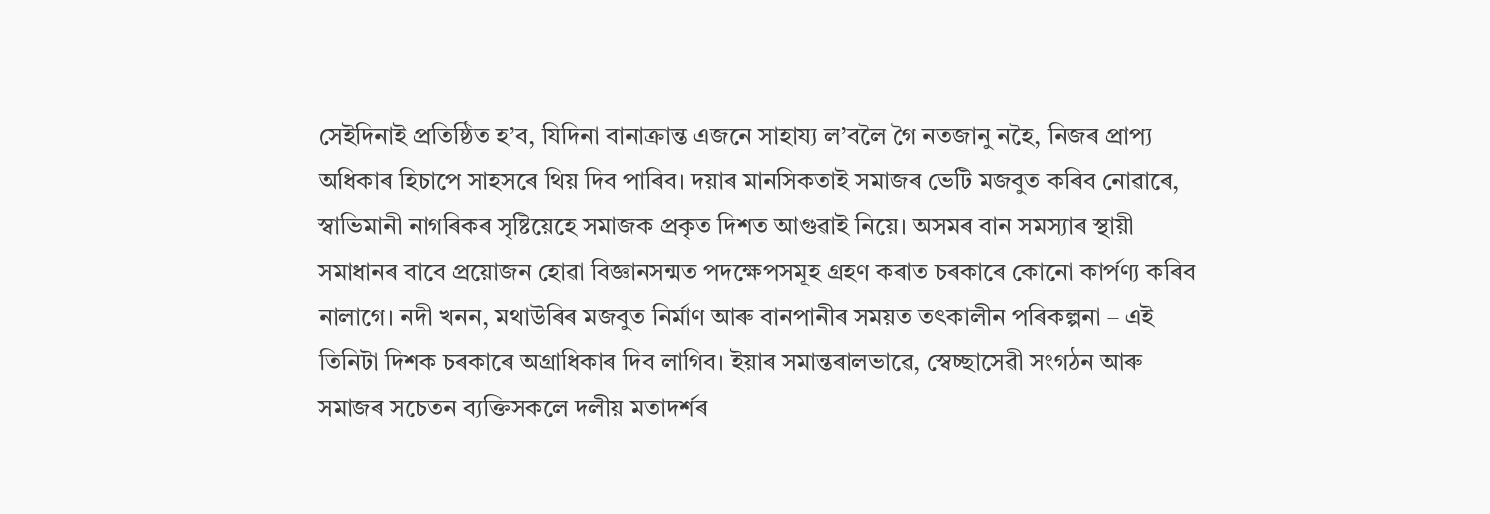সেইদিনাই প্ৰতিষ্ঠিত হ’ব, যিদিনা বানাক্ৰান্ত এজনে সাহায্য ল’বলৈ গৈ নতজানু নহৈ, নিজৰ প্ৰাপ্য অধিকাৰ হিচাপে সাহসৰে থিয় দিব পাৰিব। দয়াৰ মানসিকতাই সমাজৰ ভেটি মজবুত কৰিব নোৱাৰে, স্বাভিমানী নাগৰিকৰ সৃষ্টিয়েহে সমাজক প্ৰকৃত দিশত আগুৱাই নিয়ে। অসমৰ বান সমস্যাৰ স্থায়ী সমাধানৰ বাবে প্ৰয়োজন হোৱা বিজ্ঞানসন্মত পদক্ষেপসমূহ গ্ৰহণ কৰাত চৰকাৰে কোনো কাৰ্পণ্য কৰিব নালাগে। নদী খনন, মথাউৰিৰ মজবুত নিৰ্মাণ আৰু বানপানীৰ সময়ত তৎকালীন পৰিকল্পনা – এই তিনিটা দিশক চৰকাৰে অগ্ৰাধিকাৰ দিব লাগিব। ইয়াৰ সমান্তৰালভাৱে, স্বেচ্ছাসেৱী সংগঠন আৰু সমাজৰ সচেতন ব্যক্তিসকলে দলীয় মতাদৰ্শৰ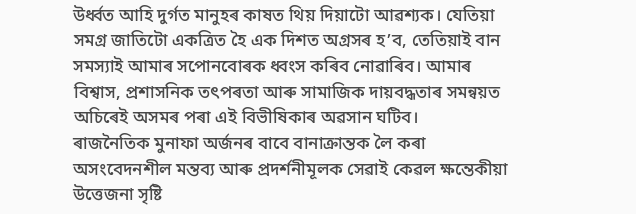উৰ্ধ্বত আহি দুৰ্গত মানুহৰ কাষত থিয় দিয়াটো আৱশ্যক। যেতিয়া সমগ্ৰ জাতিটো একত্ৰিত হৈ এক দিশত অগ্ৰসৰ হ’ব, তেতিয়াই বান সমস্যাই আমাৰ সপোনবোৰক ধ্বংস কৰিব নোৱাৰিব। আমাৰ বিশ্বাস, প্ৰশাসনিক তৎপৰতা আৰু সামাজিক দায়বদ্ধতাৰ সমন্বয়ত অচিৰেই অসমৰ পৰা এই বিভীষিকাৰ অৱসান ঘটিব।
ৰাজনৈতিক মুনাফা অৰ্জনৰ বাবে বানাক্ৰান্তক লৈ কৰা অসংবেদনশীল মন্তব্য আৰু প্ৰদৰ্শনীমূলক সেৱাই কেৱল ক্ষন্তেকীয়া উত্তেজনা সৃষ্টি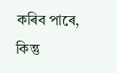কৰিব পাৰে, কিন্তু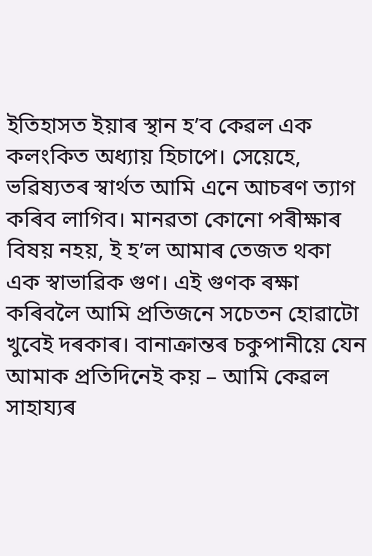ইতিহাসত ইয়াৰ স্থান হ’ব কেৱল এক কলংকিত অধ্যায় হিচাপে। সেয়েহে, ভৱিষ্যতৰ স্বাৰ্থত আমি এনে আচৰণ ত্যাগ কৰিব লাগিব। মানৱতা কোনো পৰীক্ষাৰ বিষয় নহয়, ই হ’ল আমাৰ তেজত থকা এক স্বাভাৱিক গুণ। এই গুণক ৰক্ষা কৰিবলৈ আমি প্ৰতিজনে সচেতন হোৱাটো খুবেই দৰকাৰ। বানাক্ৰান্তৰ চকুপানীয়ে যেন আমাক প্ৰতিদিনেই কয় – আমি কেৱল সাহায্যৰ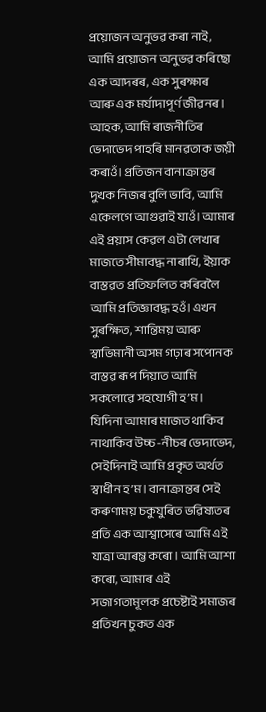প্ৰয়োজন অনুভৱ কৰা নাই, আমি প্ৰয়োজন অনুভৱ কৰিছো এক আদৰৰ, এক সুৰক্ষাৰ আৰু এক মৰ্যাদাপূৰ্ণ জীৱনৰ। আহক, আমি ৰাজনীতিৰ ভেদাভেদ পাহৰি মানৱতাক জয়ী কৰাওঁ। প্ৰতিজন বানাক্ৰান্তৰ দুখক নিজৰ বুলি ভাবি, আমি একেলগে আগুৱাই যাওঁ। আমাৰ এই প্ৰয়াস কেৱল এটা লেখাৰ মাজতে সীমাবদ্ধ নাৰাখি, ইয়াক বাস্তৱত প্ৰতিফলিত কৰিবলৈ আমি প্ৰতিজ্ঞাবদ্ধ হওঁ। এখন সুৰক্ষিত, শান্তিময় আৰু স্বাভিমানী অসম গঢ়াৰ সপোনক বাস্তৱ ৰূপ দিয়াত আমি সকলোৱে সহযোগী হ’ম। যিদিনা আমাৰ মাজত থাকিব নাথাকিব উচ্চ-নীচৰ ভেদাভেদ, সেইদিনাই আমি প্ৰকৃত অৰ্থত স্বাধীন হ’ম। বানাক্ৰান্তৰ সেই কৰুণাময় চকুযুৰিত ভৱিষ্যতৰ প্ৰতি এক আশ্বাসেৰে আমি এই যাত্ৰা আৰম্ভ কৰো। আমি আশা কৰো, আমাৰ এই সজাগতামূলক প্ৰচেষ্টাই সমাজৰ প্ৰতিখন চুকত এক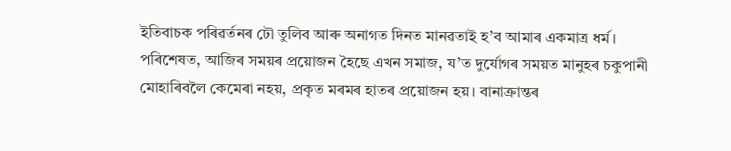ইতিবাচক পৰিৱৰ্তনৰ ঢৌ তুলিব আৰু অনাগত দিনত মানৱতাই হ’ব আমাৰ একমাত্ৰ ধৰ্ম।
পৰিশেষত, আজিৰ সময়ৰ প্ৰয়োজন হৈছে এখন সমাজ, য’ত দুৰ্যোগৰ সময়ত মানুহৰ চকুপানী মোহাৰিবলৈ কেমেৰা নহয়, প্ৰকৃত মৰমৰ হাতৰ প্ৰয়োজন হয়। বানাক্ৰান্তৰ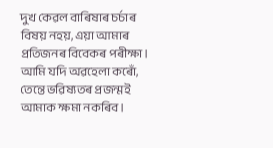দুখ কেৱল বাৰিষাৰ চৰ্চাৰ বিষয় নহয়, এয়া আমাৰ প্ৰতিজনৰ বিবেকৰ পৰীক্ষা। আমি যদি অৱহেলা কৰোঁ, তেন্তে ভৱিষ্যতৰ প্ৰজন্মই আমাক ক্ষমা নকৰিব।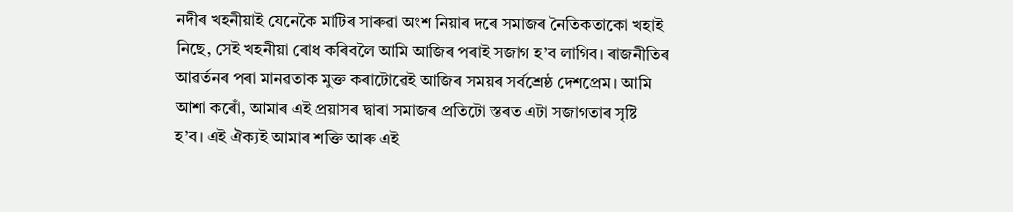নদীৰ খহনীয়াই যেনেকৈ মাটিৰ সাৰুৱা অংশ নিয়াৰ দৰে সমাজৰ নৈতিকতাকো খহাই নিছে, সেই খহনীয়া ৰোধ কৰিবলৈ আমি আজিৰ পৰাই সজাগ হ’ব লাগিব। ৰাজনীতিৰ আৱৰ্তনৰ পৰা মানৱতাক মুক্ত কৰাটোৱেই আজিৰ সময়ৰ সৰ্বশ্ৰেষ্ঠ দেশপ্ৰেম। আমি আশা কৰোঁ, আমাৰ এই প্ৰয়াসৰ দ্বাৰা সমাজৰ প্ৰতিটো স্তৰত এটা সজাগতাৰ সৃষ্টি হ’ব। এই ঐক্যই আমাৰ শক্তি আৰু এই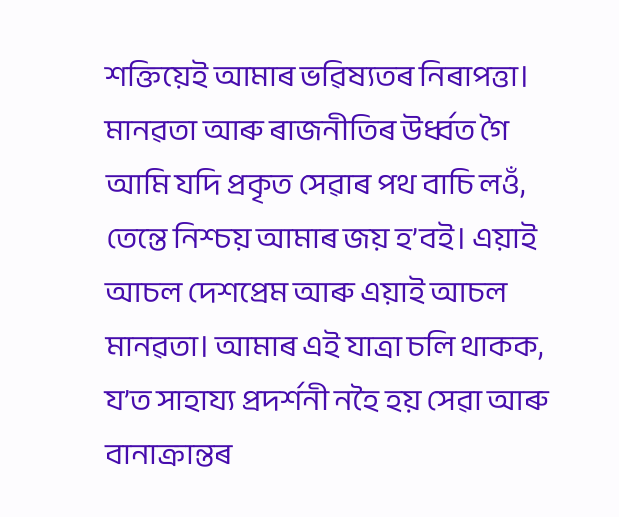শক্তিয়েই আমাৰ ভৱিষ্যতৰ নিৰাপত্তা। মানৱতা আৰু ৰাজনীতিৰ উৰ্ধ্বত গৈ আমি যদি প্ৰকৃত সেৱাৰ পথ বাচি লওঁ, তেন্তে নিশ্চয় আমাৰ জয় হ’বই। এয়াই আচল দেশপ্ৰেম আৰু এয়াই আচল মানৱতা। আমাৰ এই যাত্ৰা চলি থাকক, য’ত সাহায্য প্ৰদৰ্শনী নহৈ হয় সেৱা আৰু বানাক্ৰান্তৰ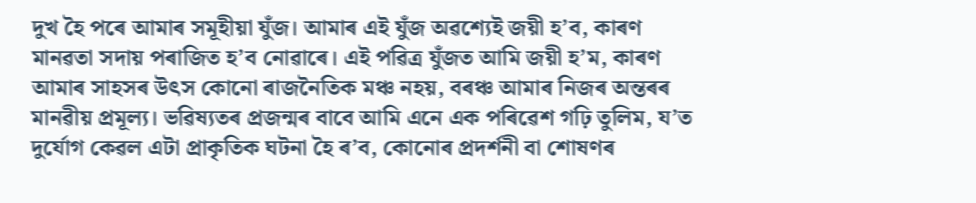দুখ হৈ পৰে আমাৰ সমূহীয়া যুঁজ। আমাৰ এই যুঁজ অৱশ্যেই জয়ী হ’ব, কাৰণ মানৱতা সদায় পৰাজিত হ’ব নোৱাৰে। এই পৱিত্ৰ যুঁজত আমি জয়ী হ’ম, কাৰণ আমাৰ সাহসৰ উৎস কোনো ৰাজনৈতিক মঞ্চ নহয়, বৰঞ্চ আমাৰ নিজৰ অন্তৰৰ মানৱীয় প্ৰমূল্য। ভৱিষ্যতৰ প্ৰজন্মৰ বাবে আমি এনে এক পৰিৱেশ গঢ়ি তুলিম, য’ত দুৰ্যোগ কেৱল এটা প্ৰাকৃতিক ঘটনা হৈ ৰ’ব, কোনোৰ প্ৰদৰ্শনী বা শোষণৰ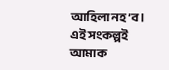আহিলা নহ’ব। এই সংকল্পই আমাক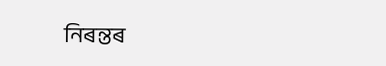নিৰন্তৰ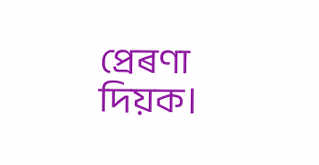প্ৰেৰণা দিয়ক।